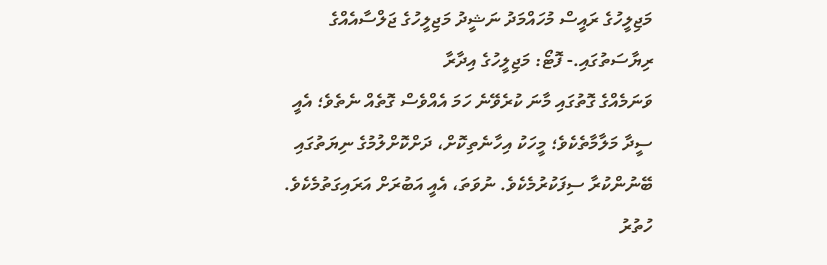މަޖިލީހުގެ ރައީސް މުހައްމަދު ނަޝީދު މަޖިލީހުގެ ޖަލްސާއެއްގެ ރިޔާސަތުގައި.- ފޮޓޯ: މަޖިލީހުގެ އިދާރާ
ވަނަމެއްގެ ގޮތުގައި މާނަ ކުރެވޭނެ ހަމަ އެއްވެސް ގޮތެއް ނެތެވެ؛ އެއީ ސީދާ މަލާމާތެކެވެ؛ މީހަކު އިހާނެތިކޮށް، ދަށްކޮށްލުމުގެ ނިޔަތުގައި ބޭނުންކުރާ ސިފަކުރުމެކެވެ. ނުވަތަ، އެއީ އަބުރަށް އަރައިގަތުމެކެވެ. ހުތުރު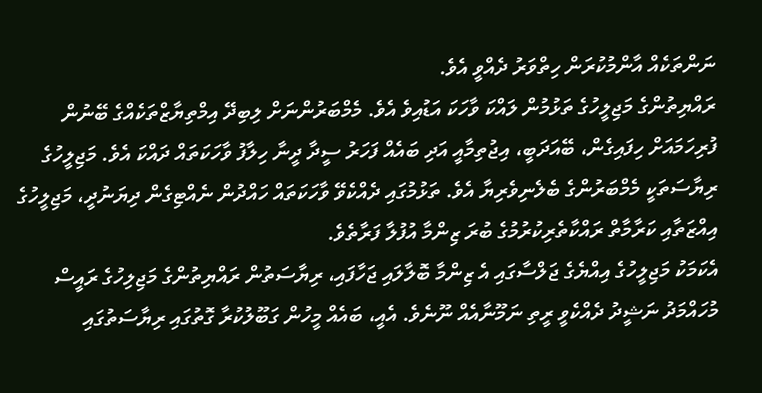ނަންތަކެއް އާންމުކުރަން ހިތްވަރު ދެއްވީ އެވެ.
ރައްޔިތުންގެ މަޖިލީހުގެ ތަޅުމުން ލައްކަ ވާހަކަ އަޑުއިވެ އެވެ. މެމްބަރުންނަށް ލިބިދޭ އިމްތިޔާޒްތަކެއްގެ ބޭނުން ފުރިހަމައަށް ހިފައިގެން، ބޭއަދަބީ، އިޖުތިމާއީ އަދި ބައެއް ފަހަރު ސީދާ ދީނާ ހިލާފު ވާހަކަތައް ދައްކަ އެވެ. މަޖިލީހުގެ ރިޔާސަތަކީ މެމްބަރުންގެ ބެލެނިވެރިޔާ އެވެ. ތަޅުމުގައި ދެއްކެވޭ ވާހަކަތައް ހައްދުން ނެއްޓިގެން ދިޔަނުދީ، މަޖިލީހުގެ އިއްޒަތާއި ކަރާމާތް ރައްކާތެރިކުރުމުގެ ބުރަ ޒިންމާ އުފުލާ ފަރާތެވެ.
އެކަމަކު މަޖިލީހުގެ އިއްޔެގެ ޖަލްސާގައި އެ ޒިންމާ ބޮލާލައި ޖަހާފައި، ރިޔާސަތުން ރައްޔިތުންގެ މަޖިލިހުގެ ރައީސް މުހައްމަދު ނަޝީދު ދެއްކެވީ ރީތި ނަމޫނާއެއް ނޫނެވެ. އެއީ، ބައެއް މީހުން ގަބޫލުކުރާ ގޮތުގައި ރިޔާސަތުގައި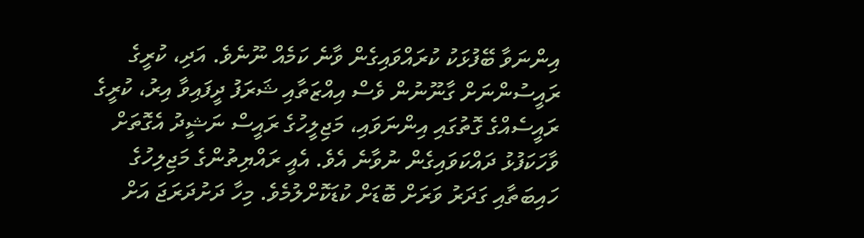އިންނަވާ ބޭފުޅަކު ކުރައްވައިގެން ވާނެ ކަމެއް ނޫނެވެ. އަދި، ކުރީގެ ރައީސުންނަށް ގާނޫނުން ވެސް އިއްޒަތާއި ޝަރަފު ދީފައިވާ އިރު، ކުރީގެ ރައީސެއްގެ ގޮތުގައި އިންނަވައި، މަޖިލީހުގެ ރައީސް ނަޝީދު އެގޮތަށް ވާހަކަފުޅު ދައްކަވައިގެން ނުވާނެ އެވެ. އެއީ ރައްޔިތުންގެ މަޖިލިހުގެ ހައިބަތާއި ގަދަރު ވަރަށް ބޮޑަށް ކުޑަކޮށްލުމެވެ. މިހާ ދަށުދަރަޖަ އަށް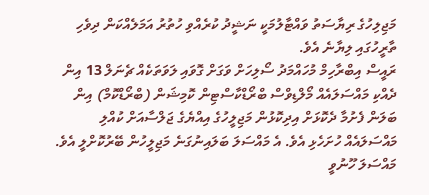މަޖިލިހުގެ ރިޔާސަތު ވައްޓާލުމަކީ ނަޝީދު ކުރެއްވި ހުތުރު އަމަލެއްކަން ދިވެހި ތާރީހުގައި ލިޔާނެ އެވެ.
ރައީސް އިބްރާހިމް މުހައްމަދު ސޯލިހަށް ވަގަށް ގޮވައި ލަވަތަކެއް ޗެނަލް 13 އިން ދެއްކި މައްސަލައެއް މޯލްޑިވްސް ބްރޯޑްކާސްޓިން ކޮމިޝަން (ބްރޯޑްކޮމް) އިން ބަލަން ފެށުމާ ދެކޮޅަށް އިދިކޮޅުން މަޖިލީހުގެ އިއްޔެގެ ޖަލްސާއަށް ކުއްލި މައްސަލައެއް ހުށަހެޅި އެވެ. އެ މައްސަލަ ބަލައިނުގަނެ މަޖިލީހުން ބޭރުކޮށްލީ އެވެ. މައްސަލަ ހޫނުވީ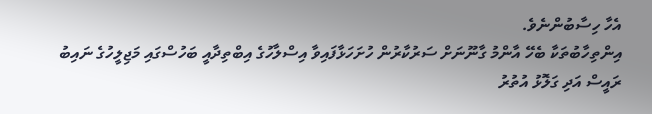އެހާ ހިސާބުންނެވެ.
އިންތިހާބުތަކާ ބެހޭ އާންމު ގާނޫނަށް ސަރުކާރުން ހުށަހަޅާފައިވާ އިސްލާހުގެ އިބްތިދާއީ ބަހުސްގައި މަޖިލީހުގެ ނައިބު ރައީސް އަދި ގަލޮޅު އުތުރު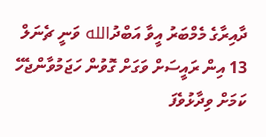ދާއިރާގެ މެމްބަރު އީވާ އަބްދުالله ވަނީ ޗެނަލް 13 އިން ރައީސަށް ވަގަށް ގޮވުން ހަޖަމުވާންޖެހޭ ކަމަށް ވިދާޅުވެފަ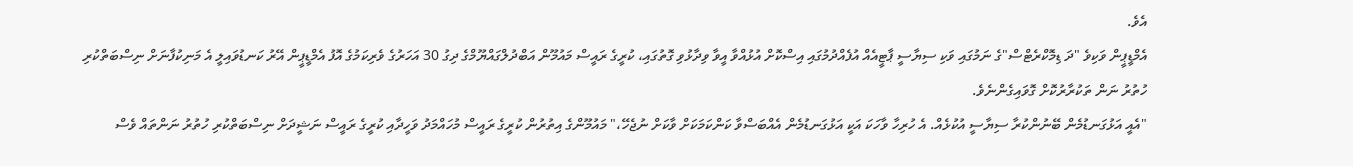އެވެ.
އެމްޑީޕީން ވަކިވެ "ދަ ޑިމޮކްރެޓްސް"ގެ ނަމުގައި ވަކި ސިޔާސީ ޕާޓީއެއް އުފެއްދުމުގައި އިސްކޮށް އުޅުއްވާ އީވާ ވިދާޅުވި ގޮތުގައި، ކުރީގެ ރައީސް މައުމޫން އަބްދުލްގައްޔޫމްގެ ދިގު 30 އަހަރުގެ ވެރިކަމުގެ އޮފު އެމްޑީޕީން އޭރު ކަނޑުވައިލީ އެ މަނިކުފާނަށް ނިސްބަތްކުރި ހުތުރު ނަން ތަކުރާރުކޮށް ގޮވައިގެންނެވެ.
"އެއީ އަޅުގަނޑުމެން ބޭނުންކުރާ ސިޔާސީ އުކުޅެއް. އެ ހުރިހާ ވާހަކަ އަކީ އަޅުގަނޑުމެން އެއްބަސްވާ ކަންކަމަކަށް ވާކަށް ނުޖެހޭ،" މައުމޫންގެ އިތުރުން ކުރީގެ ރައީސް މުހައްމަދު ވަހީދާއި ކުރީގެ ރައީސް ނަޝީދަށް ނިސްބަތްކުރި ހުތުރު ނަންތައް ވެސް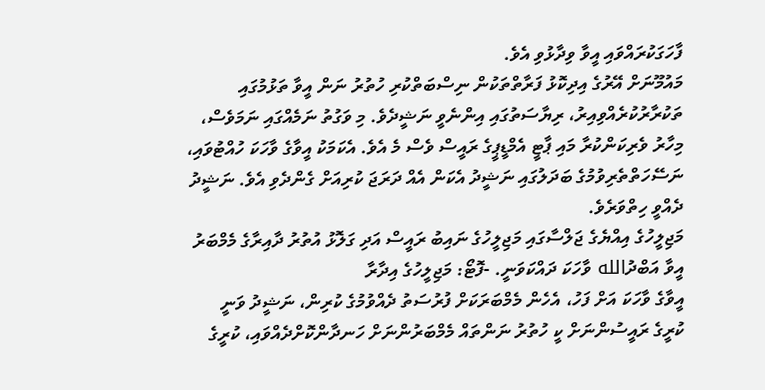ފާހަގަކުރައްވައި އީވާ ވިދާޅުވި އެވެ.
މައުމޫނަށް އޭރުގެ އިދިކޮޅު ފަރާތްތަކުން ނިސްބަތްކުރި ހުތުރު ނަން އީވާ ތަޅުމުގައި ތަކުރާރުކުރެއްވިއިރު، ރިޔާސަތުގައި އިންނެވީ ނަޝީދެވެ. މި ވަގުތު ނަމެއްގައި ނަމަވެސް، މިހާރު ވެރިކަންކުރާ މައި ޕާޓީ އެމްޑީޕީގެ ރައީސް ވެސް މެ އެވެ. އެކަމަކު އީވާގެ ވާހަކަ ހުއްޓުވައި، ނަސޭހަތްތެރިވުމުގެ ބަދަލުގައި ނަޝީދު އެކަން އެއް ދަރަޖަ ކުރިއަށް ގެންދެވި އެވެ. ނަޝީދު ދެއްވީ ހިތްވަރެވެ.
މަޖިލީހުގެ އިއްޔެގެ ޖަލްސާގައި މަޖިލީހުގެ ނައިބު ރައީސް އަދި ގަލޮޅު އުތުރު ދާއިރާގެ މެމްބަރު އީވާ އަބްދުالله ވާހަކަ ދައްކަވަނީ. -ފޮޓޯ: މަޖިލީހުގެ އިދާރާ
އީވާގެ ވާހަކަ އަށް ފަހު، އެހެން މެމްބަރަކަށް ފުރުސަތު ދެއްވުމުގެ ކުރިން، ނަޝީދު ވަނީ ކުރީގެ ރައީސުންނަށް ކީ ހުތުރު ނަންތައް މެމްބަރުންނަށް ހަނދާންކޮށްދެއްވައި، ކުރީގެ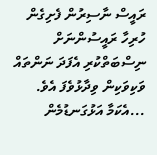ރައީސް ނާސިރުން ފެށިގެން ހުރިހާ ރައީސުންނަށް ނިސްބަތްކުރި އެފަދަ ނަންތައް ވަކިވަކިން ވިދާޅުވެފަ އެވެ.
...އެކަމާ އަޅުގަނޑުމެން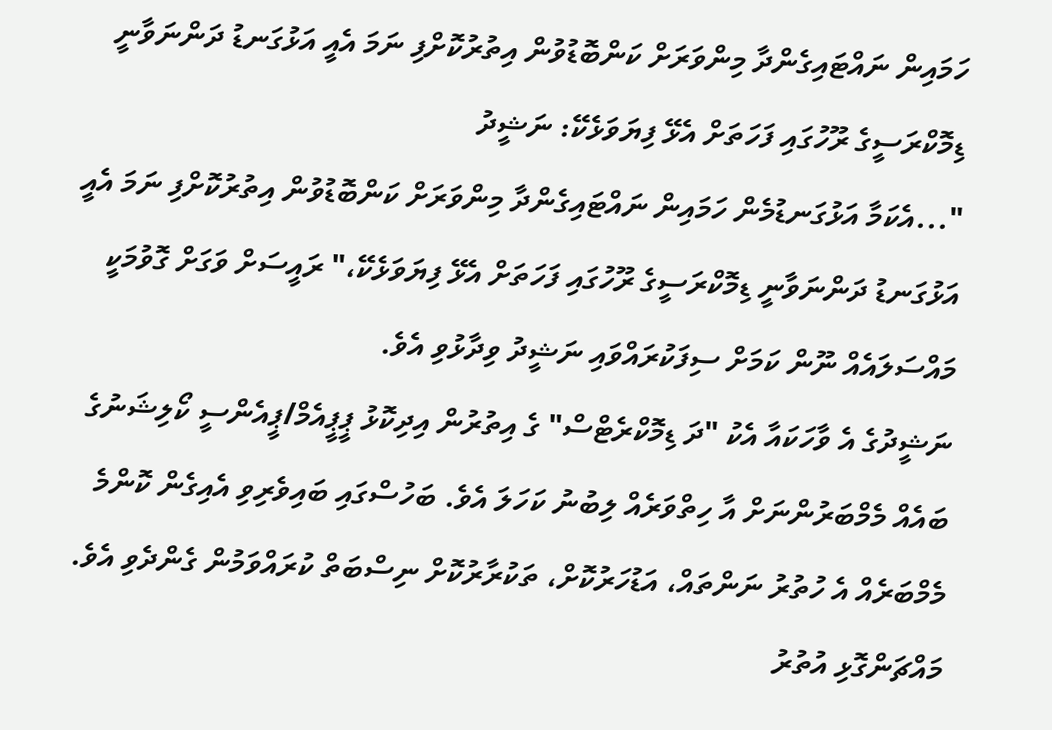ހަމައިން ނައްޓައިގެންދާ މިންވަރަށް ކަންބޮޑުވުން އިތުރުކޮށްފި ނަމަ އެއީ އަޅުގަނޑު ދަންނަވާނީ ޑިމޮކްރަސީގެ ރޫހުގައި ފަހަތަށް އެޅޭ ފިޔަވަޅެކޭ: ނަޝީދު
"...އެކަމާ އަޅުގަނޑުމެން ހަމައިން ނައްޓައިގެންދާ މިންވަރަށް ކަންބޮޑުވުން އިތުރުކޮށްފި ނަމަ އެއީ އަޅުގަނޑު ދަންނަވާނީ ޑިމޮކްރަސީގެ ރޫހުގައި ފަހަތަށް އެޅޭ ފިޔަވަޅެކޭ،" ރައީސަށް ވަގަށް ގޮވުމަކީ މައްސަލައެއް ނޫން ކަމަށް ސިފަކުރައްވައި ނަޝީދު ވިދާޅުވި އެވެ.
ނަޝީދުގެ އެ ވާހަކައާ އެކު "ދަ ޑިމޮކްރެޓްސް" ގެ އިތުރުން އިދިކޮޅު ޕީޕީއެމް/ޕީއެންސީ ކޯލިޝަނުގެ ބައެއް މެމްބަރުންނަށް އާ ހިތްވަރެއް ލިބުނު ކަހަލަ އެވެ. ބަހުސްގައި ބައިވެރިވި އެއިގެން ކޮންމެ މެމްބަރެއް އެ ހުތުރު ނަންތައް، އަޑުހަރުކޮށް، ތަކުރާރުކޮށް ނިސްބަތް ކުރައްވަމުން ގެންދެވި އެވެ.
މައްޗަންގޮޅި އުތުރު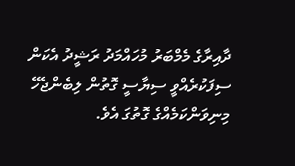ދާއިރާގެ މެމްބަރު މުހައްމަދު ރަޝީދު އެކަން ސިފަކުރެއްވީ ސިޔާސީ ގޮތުން ލިބެންޖެހޭ މިނިވަންކަމެއްގެ ގޮތުގަ އެވެ.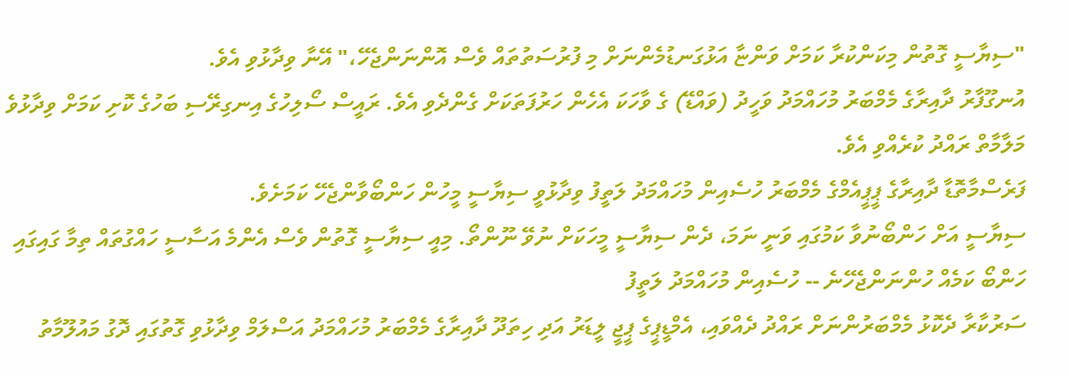"ސިޔާސީ ގޮތުން މިކަންކުރާ ކަމަށް ވަންޏާ އަޅުގަނޑުމެންނަށް މި ފުރުސަތުތައް ވެސް އޮންނަންޖެހޭ،" އޭނާ ވިދާޅުވި އެވެ.
އުނގޫފާރު ދާއިރާގެ މެމްބަރު މުހައްމަދު ވަހީދު (ވައްޑޭ) ގެ ވާހަކަ އެހެން ހަރުފަތަކަށް ގެންދެވި އެވެ. ރައީސް ސޯލިހުގެ އިނގިރޭސި ބަހުގެ ކޮށި ކަމަށް ވިދާޅުވެ މަލާމާތް ރައްދު ކުރެއްވި އެވެ.
ފަރެސްމާތޮޑާ ދާއިރާގެ ޕީޕީއެމްގެ މެމްބަރު ހުސެއިން މުހައްމަދު ލަތީފު ވިދާޅުވީ ސިޔާސީ މީހުން ހަންބޯވާންޖެހޭ ކަމަށެވެ.
ސިޔާސީ އަށް ހަންބޯނުވާ ކަމުގައި ވަނީ ނަމަ، ދެން ސިޔާސީ މީހަކަށް ނުވޭ ނޫންތޯ. މިއީ ސިޔާސީ ގޮތުން ވެސް އެންމެ އަސާސީ ހައްގުތައް ތިމާ ގައިގައި ހަންބޯ ކަމެއް ހުންނަންޖެހޭނެ -- ހުސެއިން މުހައްމަދު ލަތީފު
ސަރުކާރާ ދެކޮޅު މެމްބަރުންނަށް ރައްދު ދެއްވައި، އެމްޑީޕީގެ ޕީޖީ ލީޑަރު އަދި ހިތަދޫ ދާއިރާގެ މެމްބަރު މުހައްމަދު އަސްލަމް ވިދާޅުވި ގޮތުގައި ދޮގު މައުލޫމާތު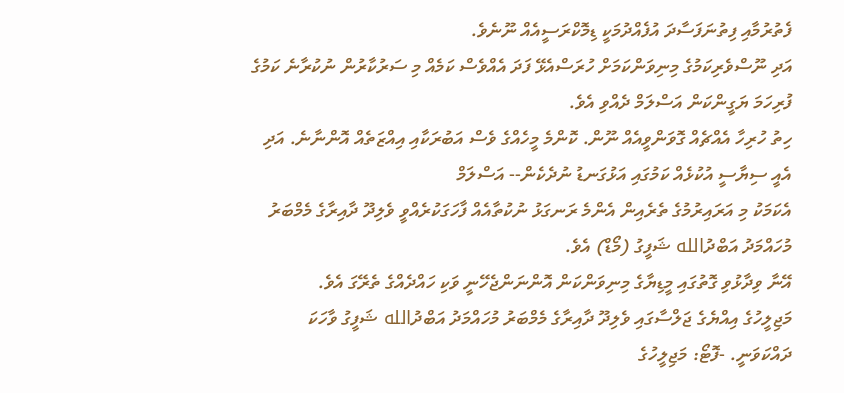ފެތުރުމާއި ފިތުނަފަސާދަ އުފެއްދުމަކީ ޑިމޮކްރަސީއެއް ނޫނެވެ.
އަދި ނޫސްވެރިކަމުގެ މިނިވަންކަމަށް ހުރަސްއެޅޭ ފަދަ އެއްވެސް ކަމެއް މި ސަރުކާރުން ނުކުރާނެ ކަމުގެ ފުރިހަމަ ޔަގީންކަން އަސްލަމް ދެއްވި އެވެ.
ހިތު ހުރިހާ އެއްޗެއް ގޮވަންވީއެއް ނޫން. ކޮންމެ މީހެއްގެ ވެސް އަބުރަކާއި އިއްޒަތެއް އޮންނާނެ. އަދި އެއީ ސިޔާސީ އުކުޅެއް ކަމުގައި އަޅުގަނޑު ނުދެކެން-- އަސްލަމް
އެކަމަކު މި އަރައިރުމުގެ ތެރެއިން އެންމެ ރަނގަޅު ނުކުތާއެއް ފާހަގަކުރެއްވީ ވެލިދޫ ދާއިރާގެ މެމްބަރު މުހައްމަދު އަބްދުالله ޝަފީގު (މޯޑް) އެވެ.
އޭނާ ވިދާޅުވި ގޮތުގައި މީޑިޔާގެ މިނިވަންކަން އޮންނަންޖެހޭނީ ވަކި ހައްދެއްގެ ތެރޭގަ އެވެ.
މަޖިލީހުގެ އިއްޔެގެ ޖަލްސާގައި ވެލިދޫ ދާއިރާގެ މެމްބަރު މުހައްމަދު އަބްދުالله ޝަފީގު ވާހަކަ ދައްކަވަނީ. -ފޮޓޯ: މަޖިލީހުގެ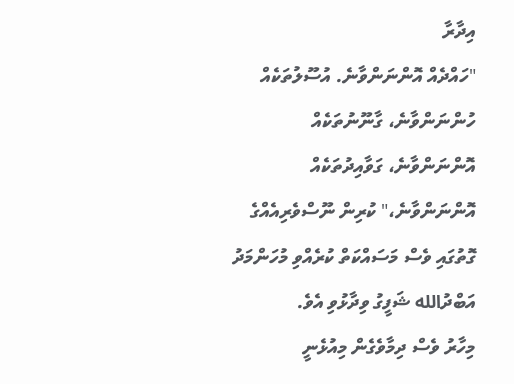އިދާރާ
"ހައްދެއް އޮންނަންވާނެ. އުސޫލުތަކެއް ހުންނަންވާނެ، ގާނޫނުތަކެއް އޮންނަންވާނެ، ގަވާއިދުތަކެއް އޮންނަންވާނެ،" ކުރިން ނޫސްވެރިއެއްގެ ގޮތުގައި ވެސް މަސައްކަތް ކުރެއްވި މުހަންމަދު އަބްދުالله ޝަފީގު ވިދާޅުވި އެވެ.
މިހާރު ވެސް ދިމާވެގެން މިއުޅެނީ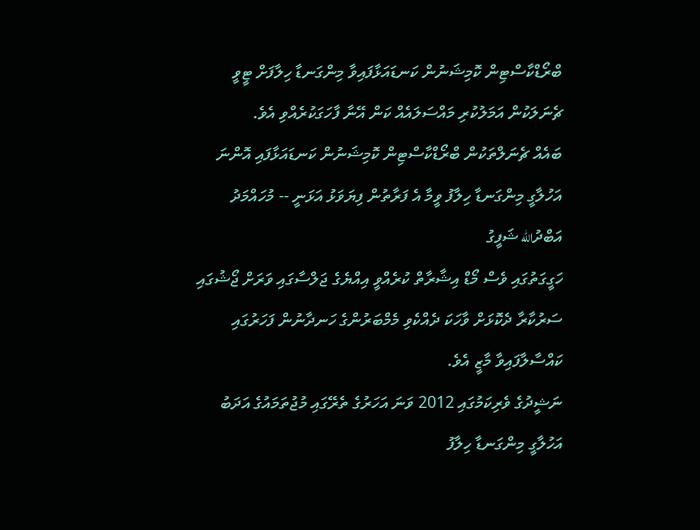ބްރޯޑްކާސްޓިން ކޮމިޝަނުން ކަނޑައަޅާފައިވާ މިންގަނޑާ ހިލާފަށް ޓީވީ ޗެނަލަކުން އަމަލުކުރި މައްސަލައެއް ކަން އޭނާ ފާހަގަކުރެއްވި އެވެ.
ބައެއް ޗެނަލްތަކުން ބްރޯޑްކާސްޓިން ކޮމިޝަނުން ކަނޑައަޅާފައި އޮންނަ އަހުލާގީ މިންގަނޑާ ހިލާފު ވީމާ އެ ފަރާތުން ފިޔަވަޅު އަޅަނީ -- މުހައްމަދު އަބްދުالله ޝަފީގު
ހަގީގަތުގައި ވެސް މޯޑް އިޝާރާތް ކުރެއްވީ އިއްޔެގެ ޖަލްސާގައި ވަރަށް ޖޯޝުގައި ސަރުކާރާ ދެކޮޅަށް ވާހަކަ ދެއްކެވި މެމްބަރުންގެ ހަނދާނުން ފަހަރުގައި ކައްސާލާފައިވާ މާޒީ އެވެ.
ނަޝީދުގެ ވެރިކަމުގައި 2012 ވަނަ އަހަރުގެ ތެރޭގައި މުޖުތަމައުގެ އަދަބު އަހުލާގީ މިންގަނޑާ ހިލާފު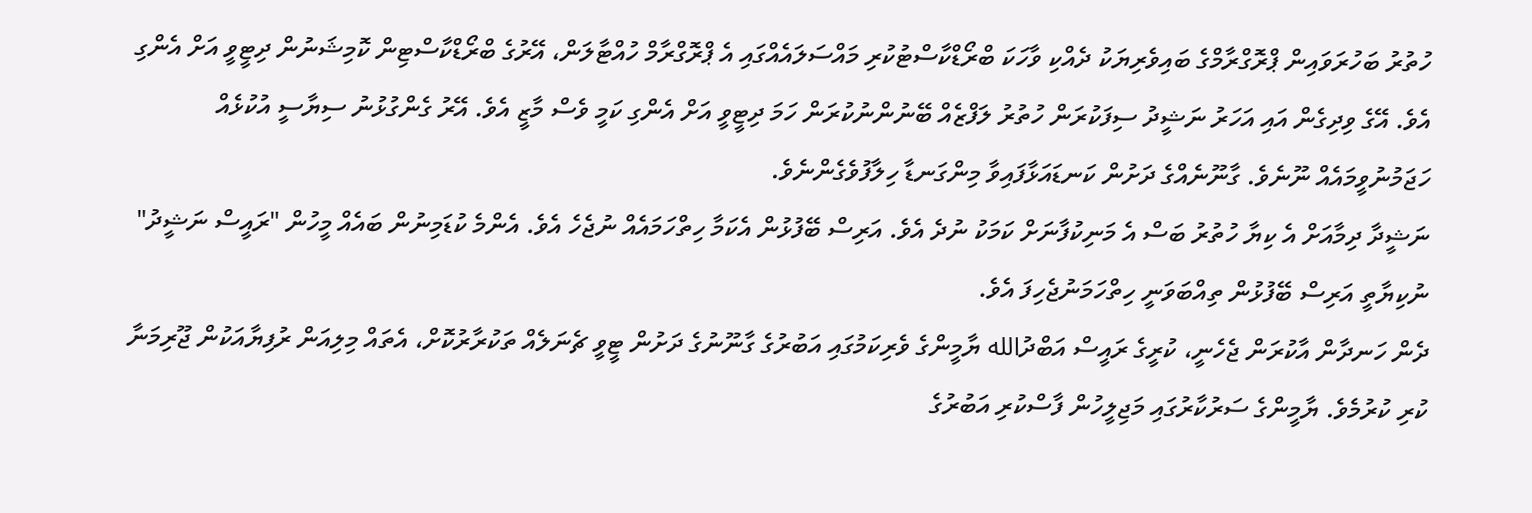ހުތުރު ބަހުރަވައިން ޕްރޮގްރާމްގެ ބައިވެރިޔަކު ދެއްކި ވާހަކަ ބްރޯޑްކާސްޓުކުރި މައްސަލައެއްގައި އެ ޕްރޮގްރާމް ހުއްޓާލަން، އޭރުގެ ބްރޯޑްކާސްޓިން ކޮމިޝަނުން ދިޓީވީ އަށް އެންގި އެވެ. އޭގެ ވިދިގެން އައި އަހަރު ނަޝީދު ސިފަކުރަން ހުތުރު ލަފްޒެއް ބޭނުންނުކުރަން ހަމަ ދިޓީވީ އަށް އެންގި ކަމީ ވެސް މާޒީ އެވެ. އޭރު ގެންގުޅުނު ސިޔާސީ އުކުޅެއް ހަޖަމުނުވީމައެއް ނޫނެވެ. ގާނޫނެއްގެ ދަށުން ކަނޑައަޅާފައިވާ މިންގަނޑާ ހިލާފުވެގެންނެވެ.
ނަޝީދާ ދިމާއަށް އެ ކިޔާ ހުތުރު ބަސް އެ މަނިކުފާނަށް ކަމަކު ނުދެ އެވެ. އަރިސް ބޭފުޅުން އެކަމާ ހިތްހަމައެއް ނުޖެހެ އެވެ. އެންމެ ކުޑަމިނުން ބައެއް މީހުން "ރައީސް ނަޝީދު" ނުކިޔާތީ އަރިސް ބޭފުޅުން ތިއްބަވަނީ ހިތްހަމަނުޖެހިފަ އެވެ.
ދެން ހަނދާން އާކުރަން ޖެހެނީ، ކުރީގެ ރައީސް އަބްދުالله ޔާމީންގެ ވެރިކަމުގައި އަބުރުގެ ގާނޫނުގެ ދަށުން ޓީވީ ޗެނަލެއް ތަކުރާރުކޮށް، އެތައް މިލިއަން ރުފިޔާއަކުން ޖޫރިމަނާ ކުރި ކުރުމެވެ. ޔާމީންގެ ސަރުކާރުގައި މަޖިލީހުން ފާސްކުރި އަބުރުގެ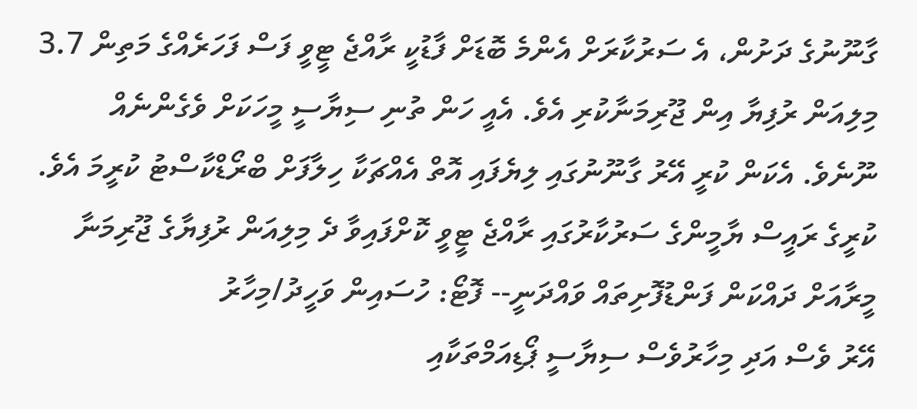ގާނޫނުގެ ދަށުން، އެ ސަރުކާރަށް އެންމެ ބޮޑަށް ފާޑުކީ ރާއްޖެ ޓީވީ ފަސް ފަހަރެއްގެ މަތިން 3.7 މިލިއަން ރުފިޔާ އިން ޖޫރިމަނާކުރި އެވެ. އެއީ ހަން ތުނި ސިޔާސީ މީހަކަށް ވެގެންނެއް ނޫނެވެ. އެކަން ކުރީ އޭރު ގާނޫނުގައި ލިޔެފައި އޮތް އެއްޗަކާ ހިލާފަށް ބްރޯޑްކާސްޓު ކުރީމަ އެވެ.
ކުރީގެ ރައީސް ޔާމީންގެ ސަރުކާރުގައި ރާއްޖެ ޓީވީ ކޮށްފައިވާ ދެ މިލިއަން ރުފިޔާގެ ޖޫރިމަނާ މީރާއަށް ދައްކަން ފަންޑުފޮށިތައް ވައްދަނީ-- ފޮޓޯ: ހުސައިން ވަހީދު/މިހާރު
އޭރު ވެސް އަދި މިހާރުވެސް ސިޔާސީ ޕޯޑިއަމްތަކާއި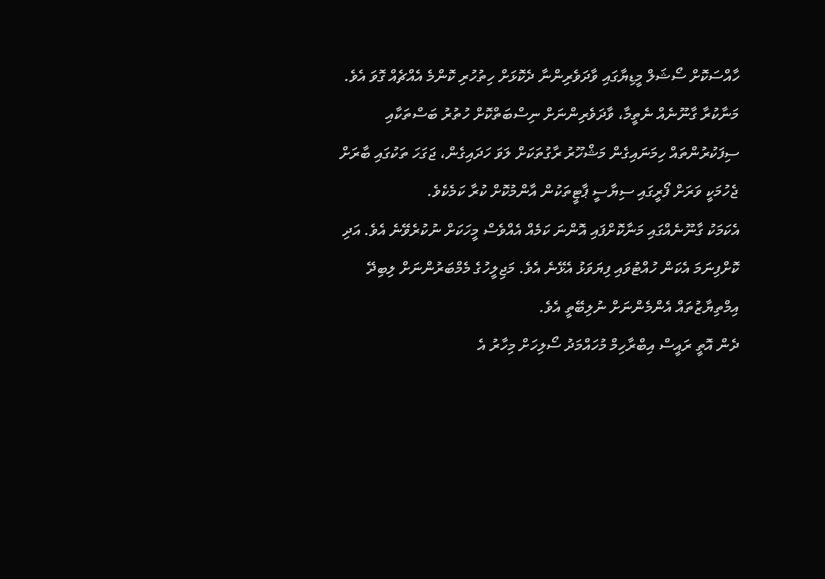ހާއްސަކޮށް ސޯޝަލް މީޑިޔާގައި ވާދަވެރިންނާ ދެކޮޅަށް ހިތުހުރި ކޮންމެ އެއްޗެއް ގޮވަ އެވެ. މަނާކުރާ ގާނޫނެއް ނެތީމާ، ވާދަވެރިންނަށް ނިސްބަތްކޮށް ހުތުރު ބަސްތަކާއި ސިފަކުރުންތައް ހިމަނައިގެން މަޝްހޫރު ރާގުތަކަށް ލަވަ ހަދައިގެން، ޖަގަހަ ތަކުގައި ބާރަށް ޖެހުމަކީ ވަރަށް ފޯރީގައި ސިޔާސީ ޕާޓީތަކުން އާންމުކޮށް ކުރާ ކަމެކެވެ.
އެކަމަކު ގާނޫނެއްގައި މަނާކޮށްފައި އޮންނަ ކަމެއް އެއްވެސް މީހަކަށް ނުކުރެވޭނެ އެވެ. އަދި ކޮށްފިނަމަ އެކަން ހުއްޓުވައި ފިޔަވަޅު އެޅޭނެ އެވެ. މަޖިލީހުގެ މެމްބަރުންނަށް ލިބިދޭ އިމްތިޔާޒުތައް އެންމެންނަށް ނުލިބޭތީ އެވެ.
ދެން އޮތީ ރައީސް އިބްރާހިމް މުހައްމަދު ސޯލިހަށް މިހާރު އެ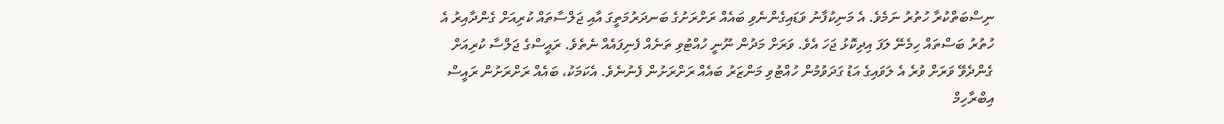ނިސްބަތްކުރާ ހުތުރު ނަމެވެ. އެ މަނިކުފާނު ވަޑައިގެންނެވި ބައެއް ރަށްރަށުގެ ބަނދަރުމަތީގަ އާއި ޖަލްސާތައް ކުރިއަށް ގެންދާއިރު އެ ހުތުރު ބަސްތައް ހިމެނޭ ލަފަ އިދިކޮޅު ޖަހަ އެވެ. ވަރަށް މަދުން ނޫނީ ހުއްޓުވި ތަނެއް ފެނިފައެއް ނެތެވެ. ރައީސްގެ ޖަލްސާ ކުރިއަށް ގެންދެވޭ ވަރަށް ވުރެ އެ ލަވައިގެ އަޑު ގަދަވުމުން ހުއްޓުވި މަންޒަރު ބައެއް ރަށްރަށުން ފެނުނެވެ. އެކަމަކު، ބައެއް ރަށްރަށުން ރައީސް އިބްރާހިމް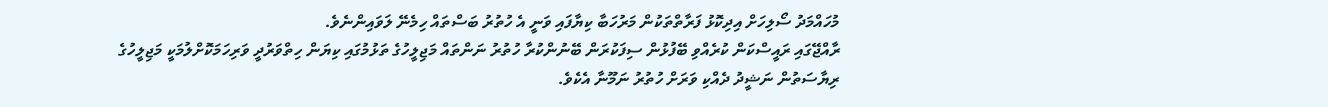މުހައްމަދު ސޯލިހަށް އިދިކޮޅު ފަރާތްތަކުން މަރުހަބާ ކިޔާފައި ވަނީ އެ ހުތުރު ބަސްތައް ހިމެނޭ ލަވައިންނެވެ.
ރާއްޖޭގައި ރައީސްކަން ކުރެއްވި ބޭފުޅުން ސިފަކުރަން ބޭނުންކުރާ ހުތުރު ނަންތައް މަޖިލީހުގެ ތަޅުމުގައި ކިޔަން ހިތްވަރުދީ ވަރިހަމަކޮށްލުމަކީ މަޖިލީހުގެ ރިޔާސަތުން ނަޝީދު ދެއްކި ވަރަށް ހުތުރު ނަމޫނާ އެކެވެ.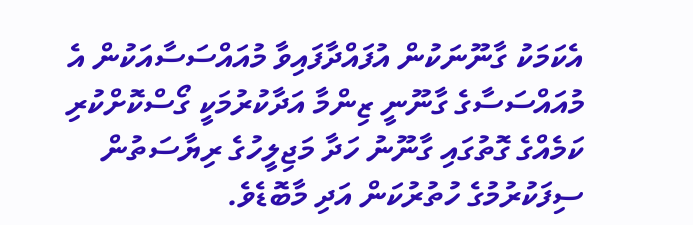އެކަމަކު ގާނޫނަކުން އުފައްދާފައިވާ މުއައްސަސާއަކުން އެ މުއައްސަސާގެ ގާނޫނީ ޒިންމާ އަދާކުރުމަކީ ގޯސްކޮށްކުރި ކަމެއްގެ ގޮތުގައި ގާނޫނު ހަދާ މަޖިލީހުގެ ރިޔާސަތުން ސިފަކުރުމުގެ ހުތުރުކަން އަދި މާބޮޑެވެ.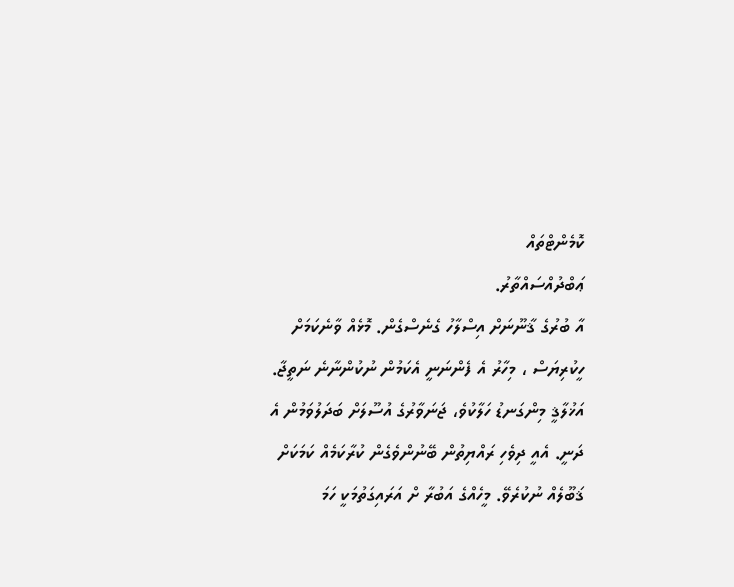ކޮމެންޓްތައް
ޢަބްދުއްސައްތާރު.
އާ ބުރުގެ ޤާނޫނަށް އިސްލާހު ގެނެސްގެން. މޮޅެއް ވާނެކަމަށް ހީކުރިޔަސް ، މިހާރު އެ ފެންނަނީ އެކަމުން ނުކުންނާނެ ނަތީޖާ. އަޚުލާޤީ މިންގަނޑު ހަލާކުވެ، ޖަނަވާރުގެ އުސޫލަށް ބަދަލުވަމުން އެ ދަނީ. އެއީ ދިވެހި ރައްޔިތުން ބޭނުންވެގެން ކުރާކަމެއް ކަމަކަށް ޤަބޫލެއް ނުކުރެވޭ. މީހެއްގެ އަބުރާ ށް އަރައިގަތުމަކީ ހަމަ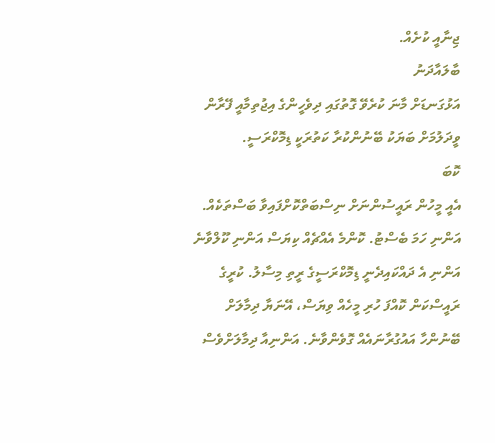ޖިނާއީ ކުށެއް.
ބާލައާދަނު
އަޅުގަނޑަށް މާނަ ކުރެވޭ ގޮތުގައި ދިވެހީންގެ އިޖުތިމާއީ ފޭރާން ވީދަލުމަށް ބަޔަކު ބޭނުންކުރާ ކަތުރަކީ ޑިމޮކްރަސީ.
ކޮބަ
އެއީ މީހުން ރައީސުންނަށް ނިސްބަތްކޮށްފައިވާ ބަސްތަކެއް.
އަންނި ހަމަ ބެސްޓު. ކޮންމެ އެއްޗެއް ކިޔަސް އަންނި ކޫލްވާނެ
އަންނި އެ ދައްކައިދެނީ ޑިމޮކްރަސީގެ ރީތި މިސާލު. ކުރީގެ ރައީސްކަން ކޮއްފަ ހުރި މީހެއް ވިޔަސް، އޭނަޔާ ދިމާލަށް ބޭނުންހާ އައުގުރާނައެއް ގޮވެންވާނެ. އަންނިއާ ދިމާލަށްވެސް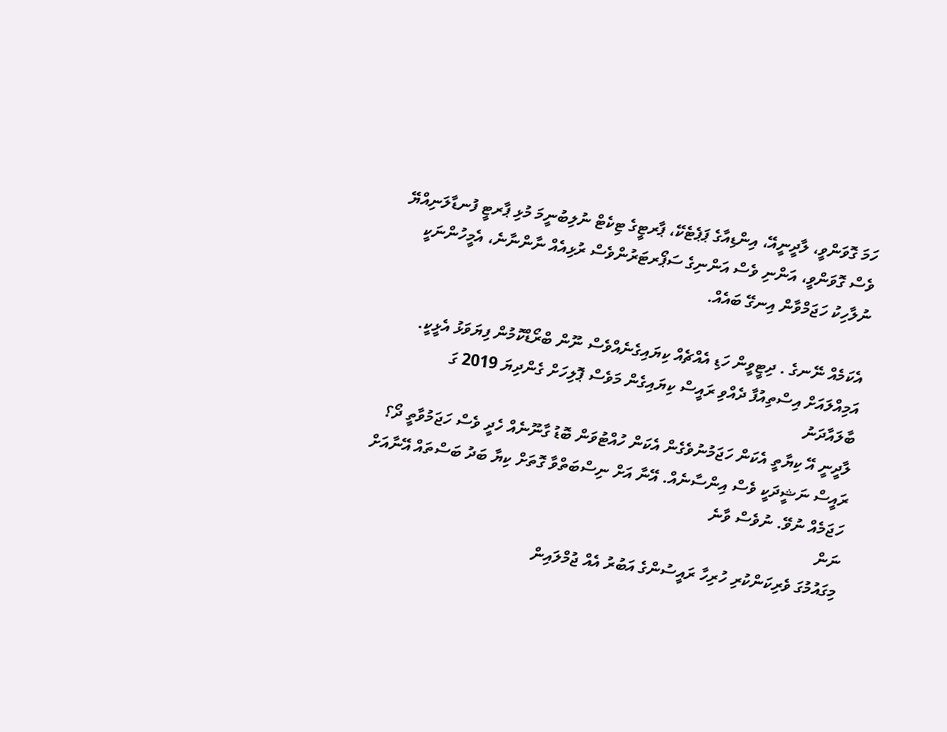ހަމަ ގޮވަންވީ، ލާދީނީއޭ، އިންޑިއާގެ ޕަޕެޓެކޭ، ޕާރޓީގެ ޓިކެޓް ނުލިބުނީމަ މުޅި ޕާރޓީ ފުނޑާލަނިއްޔޭ ވެސް ގޮވަންވީ، އަންނި ވެސް އަންނިގެ ސަޕޯރޓަރުންވެސް ރުޅިއެއް ނާންނާނެ، އެމީހުންނަކީ ނުލާހިކު ހަޖަމްވާން އިނގޭ ބައެއް.

އެކަމެއް ނޭނގެ . ދިޓީވީން ހަޑި އެއްޗެއް ކިޔައިގެނެއްވެސް ނޫން ބްރޯޑްކޮމުން ފިޔަވަޅު އެޅީކީ. އަމިއްލައަށް އިސްތިއުފާ ދެއްވި ރައީސް ކިޔައިގެން މަވެސް ޕޮލިހަށް ގެންދިޔަ 2019 ގަ
ބާލައާދަނު
ލާދީނީ އޭ ކިޔާތީ އެކަން ހަޖަމުނުވެގެން އެކަން ހުއްޓުވަން ބޮޑު ގާނޫނެއް ހެދީ ވެސް ހަޖަމުވާތީ ދޯ؟ ރައީސް ނަޝީދަކީ ވެސް އިންސާނެއް. އޭނާ އަށް ނިސްބަތްވާ ގޮތަށް ކިޔާ ބަދު ބަސްތައް އޭނާއަށް ހަޖަމެއް ނުވޭ. ނުވެސް ވާނެ
ނަން
މިގައުމުގަ ވެރިކަންކުރި ހުރިހާ ރައީސުންގެ އަބުރު އެއް ޖުމްލައިން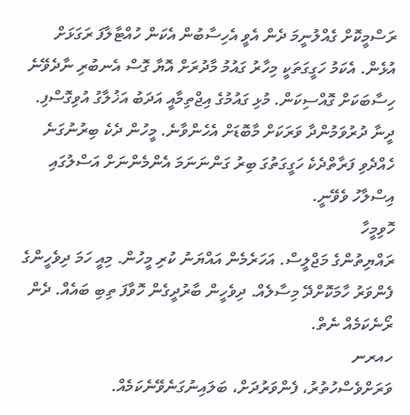ރަސްމީކޮށް ގެއްލުނީމަ ދެން އެވީ އެހިސާބުން އެކަން ހުއްޓާލާފަ ރަގަޅަށް އުޅެން. އެކަމު ހަގީގަތަކީ މިހާރު ގައުމު މާދުރަށް އޮޔާ ގޮސް އެނބުރި ނާދެވޭނެ ހިސާބަކަށް ގޮއްސިކަން. މުޅި ގައުމުގެ އިޖްތިމާއީ އަދަބު އަޚުލާގު އުވިގޮސްފި. ދީނާ ދުރުވަމުންދާ ވަރަކަށް މާބޮޑަށް އެހެންވާނެ. މީހުން ދެކެ ބިރުނުގަނެ ހެއްދެވި ފަރާތްދެކެ ހަގީގަތުގަ ބިރު ގަންނަނަމަ އެންމެންނަށް އަސްލުގައި އިސްލާހު ވެވޭނީ.
ހޮވިމީހާ
ރައްޔިތުންގެ މަޖްލީސް. އަހަރެމެން އައްޔަނު ކުރި މީހުން. މިއީ ހަމަ ދިވެހީންގެ ފެންވަރު ހާމަކޮށްދޭ މިސާލެއް. ދިވެހީން ބާރުދީގެން ހޮވާފަ ތިބި ބައެއް. ދެން ރޯނެކަމެއް ނެތް.
ހއރނ
ވަރަށްވެސްހުތުރު، ފެންވަރުދަށް، ބަލައިނުގަނެވޭނެކަމެއް.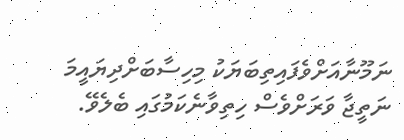ނަމޫނާއަށްވެފައިތިބަޔަކު މިހިސާބަށްދިޔައީމަ ނަތީޖާ ވަރަށްވެސް ހިތިވާނެކަމުގައި ބެލެވޭ.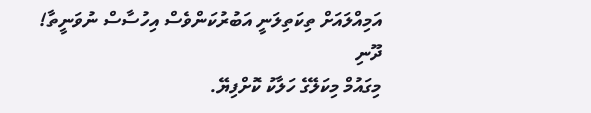އަމިއްލައަށް ތިކަތިލަނީ އަބުރުކަންވެސް އިހުސާސް ނުވަނީތާ!
ދޫނި
މިގައުމް މިކަލޭގެ ހަލާކު ކޮށްފިޔޭ.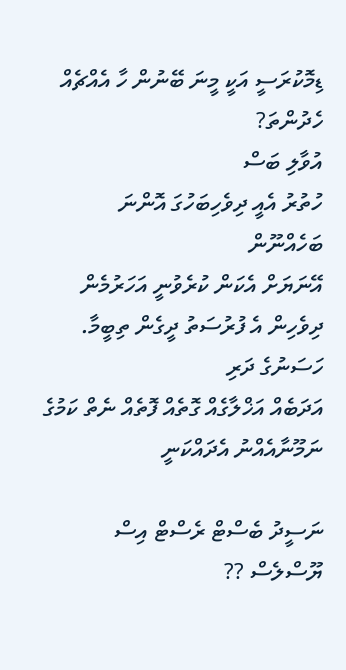ޑިމޮކުރަސީ އަކީ މީނަ ބޭނުން ހާ އެއްޗެއް ހެދުންތަ?
އުވާލި ބަސް
ހުތުރު އެއީ ދިވެހިބަހުގަ އޮންނަ ބަހެއްނޫން
އޭނަޔަށް އެކަން ކުރެވުނީ އަހަރުމެން ދިވެހިން އެ ފުރުސަތު ދީގެން ތިބީމާ.
ހަސަނުގެ ދަރި
އަދަބެއް އަޚްލާގެއް ގޮތެއް ފޮތެއް ނެތް ކަމުގެ ނަމޫނާއެއްނު އެދައްކަނީ

ނަސީދު ބެސްޓް ރެސްޓް އިސް ޔޫސްލެސް ??